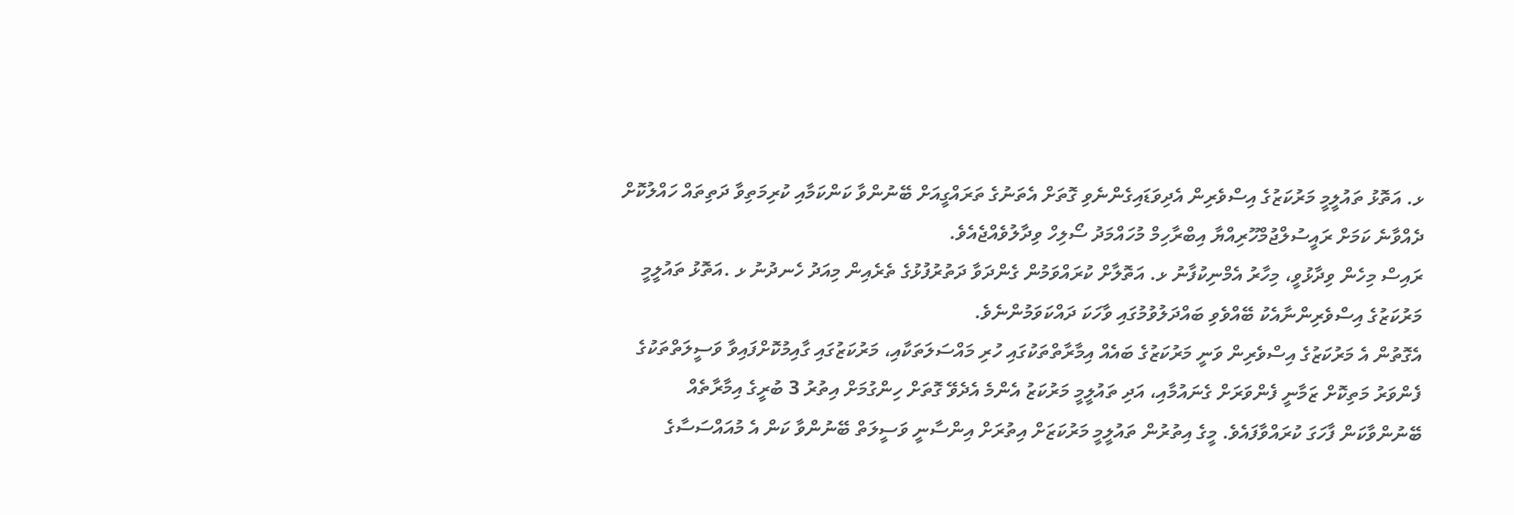ޅ. އަތޮޅު ތައުލީމީ މަރުކަޒުގެ އިސްވެރިން އެދިވަޑައިގެންނެވި ގޮތަށް އެތަނުގެ ތަރައްގީއަށް ބޭނުންވާ ކަންކަމާއި ކުރިމަތިވާ ދަތިތައް ހައްލުކޮށް ދެއްވާނެ ކަމަށް ރައީސުލްޖުމްހޫރިއްޔާ އިބްރާހިމް މުހައްމަދު ސޯލިހް ވިދާލުވެއްޖެއެވެ.
ރައިސް މިހެން ވިދާޅުވީ، މިހާރު އެމްނިކުފާނު ޅ. އަތޮލާށް ކުރައްވަމުން ގެންދަވާ ދަތުރުފުޅުގެ ތެރެއިން މިއަދު ހެނދުނު ޅ .އަތޮޅު ތައުލީމީ މަރުކަޒުގެ އިސްވެރިންނާއެކު ބޭއްވެވި ބައްދަލުވުމުގައި ވާހަކަ ދައްކަވަމުންނެވެ.
އެގޮތުން އެ މަރުކަޒުގެ އިސްވެރިން ވަނީ މަރުކަޒުގެ ބައެއް އިމާރާތްތަކުގައި ހުރި މައްސަލަތަކާއި، މަރުކަޒުގައި ގާއިމުކޮށްފައިވާ ވަސީލަތްތަކުގެ ފެންވަރު މަތިކޮށް ޒަމާނީ ފެންވަރަށް ގެނައުމާއި، އަދި ތައުލީމީ މަރުކަޒު އެންމެ އެދެވޭ ގޮތަށް ހިންގުމަށް އިތުރު 3 ބުރީގެ އިމާރާތެއް ބޭނުންވާކަން ފާހަގަ ކުރައްވާފައެވެ. މީގެ އިތުރުން ތައުލީމީ މަރުކަޒަށް އިތުރަށް އިންސާނީ ވަސީލަތް ބޭނުންވާ ކަން އެ މުއައްސަސާގެ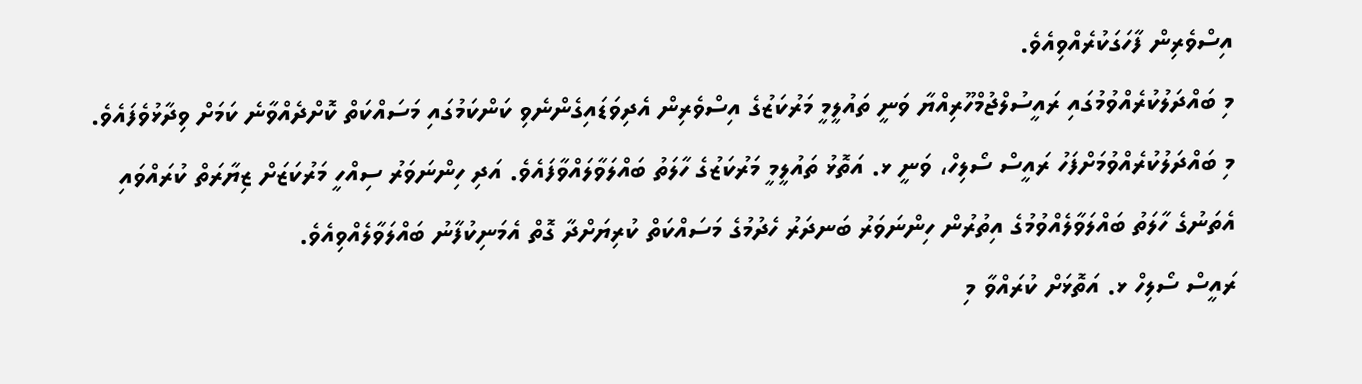އިސްވެރިން ފާހަގަކުރެއްވިއެވެ.
މި ބައްދަލުކުރެއްވުމުގައި ރައީސުލްޖުމްހޫރިއްޔާ ވަނީ ތައުލީމީ މަރުކަޒުގެ އިސްވެރިން އެދިވަޑައިގެންނެވި ކަންކަމުގައި މަސައްކަތް ކޮށްދެއްވާނެ ކަމަށް ވިދާޅުވެފައެވެ.
މި ބައްދަލުކުރެއްވުމަށްފަހު ރައީސް ސޯލިހް، ވަނީ ޅ. އަތޮޅު ތައުލީމީ މަރުކަޒުގެ ހާލަތު ބައްލަވާލައްވާފައެވެ. އަދި ހިންނަވަރު ސިއްހީ މަރުކަޒަށް ޒިޔާރަތް ކުރައްވައި އެތަނުގެ ހާލަތު ބައްލަވާލެއްވުމުގެ އިތުރުން ހިންނަވަރު ބަނދަރު ހެދުމުގެ މަސައްކަތް ކުރިޔަށްދާ ގޮތް އެމަނިކުފާނު ބައްލަވާލެއްވިއެވެ.
ރައީސް ސޯލިހް ޅ. އަތޮޅަށް ކުރައްވާ މި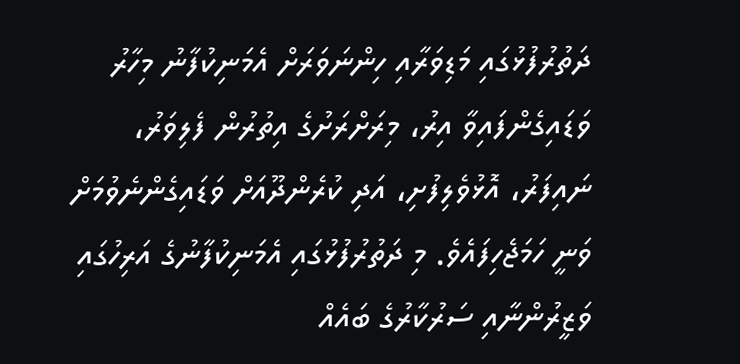ދަތުރުފުޅުގައި މަޑިވަރާއި ހިންނަވަރަށް އެމަނިކުފާނު މިހާރު ވަޑައިގެންފައިވާ އިރު، މިރަށްރަށުގެ އިތުރުން ފެލިވަރު، ނައިފަރު، އޮޅުވެލިފުށި، އަދި ކުރެންދޫއަށް ވަޑައިގެންނެވުމަށް ވަނީ ހަމަޖެހިފައެވެ. މި ދަތުރުފުޅުގައި އެމަނިކުފާނުގެ އަރިހުގައި ވަޒީރުންނާއި ސަރުކާރުގެ ބައެއް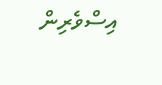އިސްވެރިން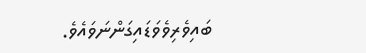ބައިވެރިވެވަޑައިގަންނަވައެވެ.